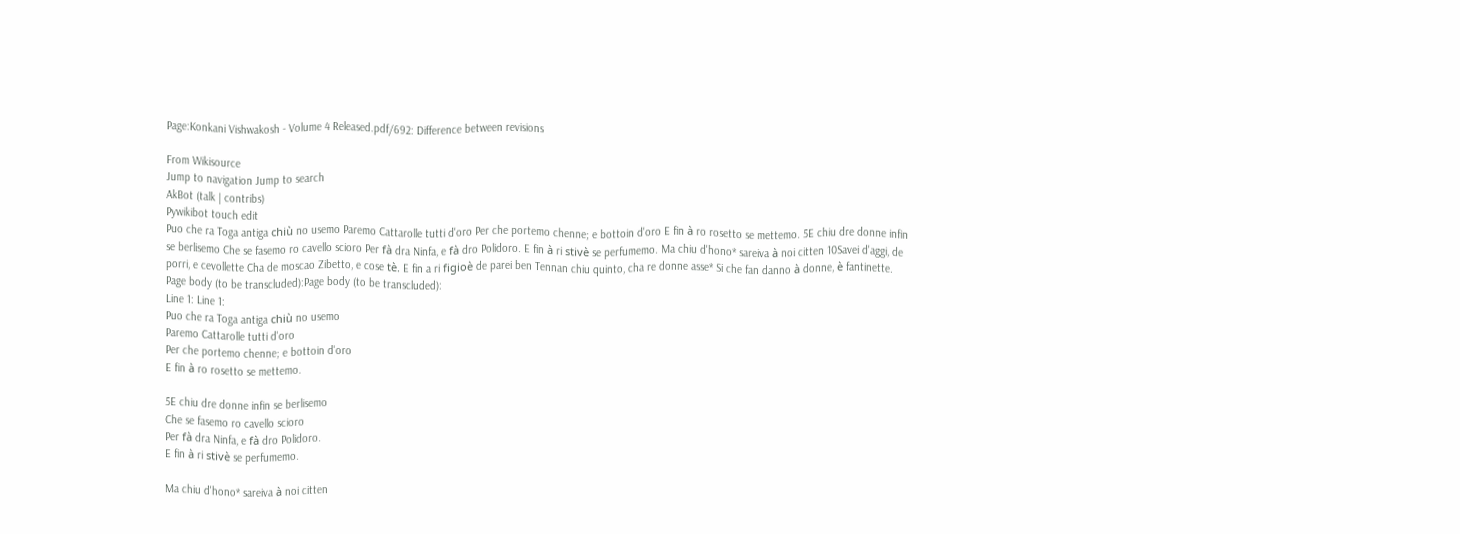Page:Konkani Vishwakosh - Volume 4 Released.pdf/692: Difference between revisions

From Wikisource
Jump to navigation Jump to search
AkBot (talk | contribs)
Pywikibot touch edit
Puo che ra Toga antiga chiù no usemo Paremo Cattarolle tutti d'oro Per che portemo chenne; e bottoin d'oro E fin à ro rosetto se mettemo. 5E chiu dre donne infin se berlisemo Che se fasemo ro cavello scioro Per fà dra Ninfa, e fà dro Polidoro. E fin à ri stivè se perfumemo. Ma chiu d'hono* sareiva à noi citten 10Savei d'aggi, de porri, e cevollette Cha de moscao Zibetto, e cose tè. E fin a ri figioè de parei ben Tennan chiu quinto, cha re donne asse* Si che fan danno à donne, è fantinette.
Page body (to be transcluded):Page body (to be transcluded):
Line 1: Line 1:
Puo che ra Toga antiga chiù no usemo
Paremo Cattarolle tutti d'oro
Per che portemo chenne; e bottoin d'oro
E fin à ro rosetto se mettemo.

5E chiu dre donne infin se berlisemo
Che se fasemo ro cavello scioro
Per fà dra Ninfa, e fà dro Polidoro.
E fin à ri stivè se perfumemo.

Ma chiu d'hono* sareiva à noi citten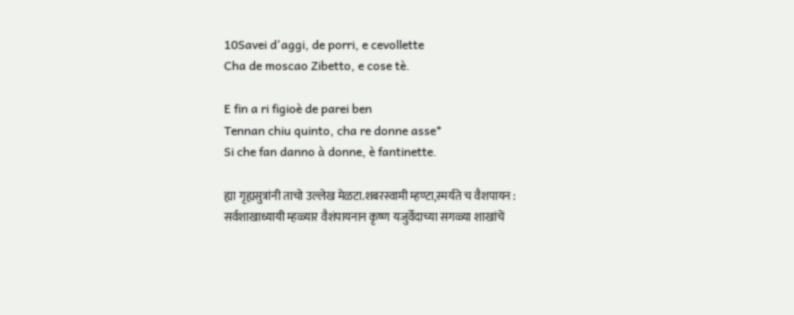10Savei d'aggi, de porri, e cevollette
Cha de moscao Zibetto, e cose tè.

E fin a ri figioè de parei ben
Tennan chiu quinto, cha re donne asse*
Si che fan danno à donne, è fantinette.

ह्या गृह्यसुत्रांनी ताचो उल्लेख मेळटा.शबरस्वामी म्हण्टा,स्मर्यते च वैशपायन : सर्वशाखाध्यायी म्हळ्यार वैशंपायनान कृष्ण यजुर्वेदाच्या सगळ्या शाखांचें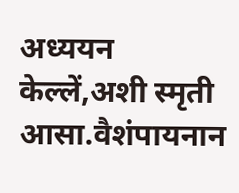अध्ययन केल्लें,अशी स्मृती आसा.वैशंपायनान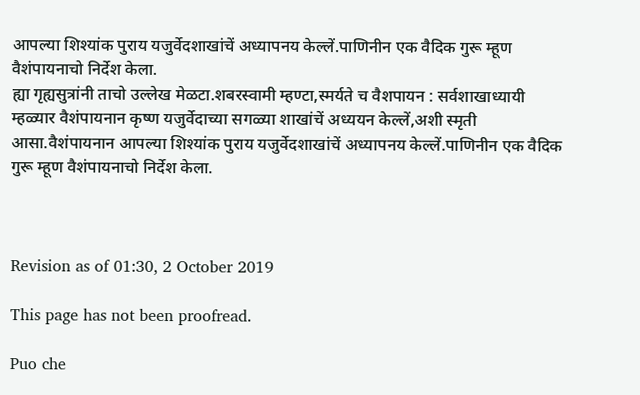आपल्या शिश्यांक पुराय यजुर्वेदशाखांचें अध्यापनय केल्लें.पाणिनीन एक वैदिक गुरू म्हूण वैशंपायनाचो निर्देश केला.
ह्या गृह्यसुत्रांनी ताचो उल्लेख मेळटा.शबरस्वामी म्हण्टा,स्मर्यते च वैशपायन : सर्वशाखाध्यायी म्हळ्यार वैशंपायनान कृष्ण यजुर्वेदाच्या सगळ्या शाखांचें अध्ययन केल्लें,अशी स्मृती आसा.वैशंपायनान आपल्या शिश्यांक पुराय यजुर्वेदशाखांचें अध्यापनय केल्लें.पाणिनीन एक वैदिक गुरू म्हूण वैशंपायनाचो निर्देश केला.



Revision as of 01:30, 2 October 2019

This page has not been proofread.

Puo che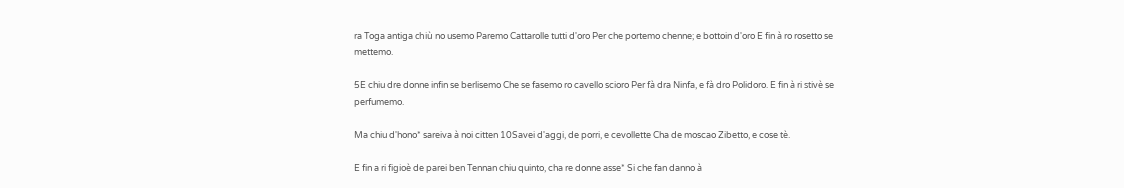ra Toga antiga chiù no usemo Paremo Cattarolle tutti d'oro Per che portemo chenne; e bottoin d'oro E fin à ro rosetto se mettemo.

5E chiu dre donne infin se berlisemo Che se fasemo ro cavello scioro Per fà dra Ninfa, e fà dro Polidoro. E fin à ri stivè se perfumemo.

Ma chiu d'hono* sareiva à noi citten 10Savei d'aggi, de porri, e cevollette Cha de moscao Zibetto, e cose tè.

E fin a ri figioè de parei ben Tennan chiu quinto, cha re donne asse* Si che fan danno à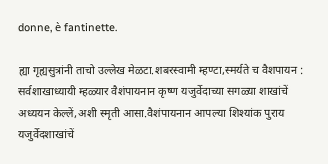donne, è fantinette.

ह्या गृह्यसुत्रांनी ताचो उल्लेख मेळटा.शबरस्वामी म्हण्टा,स्मर्यते च वैशपायन : सर्वशाखाध्यायी म्हळ्यार वैशंपायनान कृष्ण यजुर्वेदाच्या सगळ्या शाखांचें अध्ययन केल्लें,अशी स्मृती आसा.वैशंपायनान आपल्या शिश्यांक पुराय यजुर्वेदशाखांचें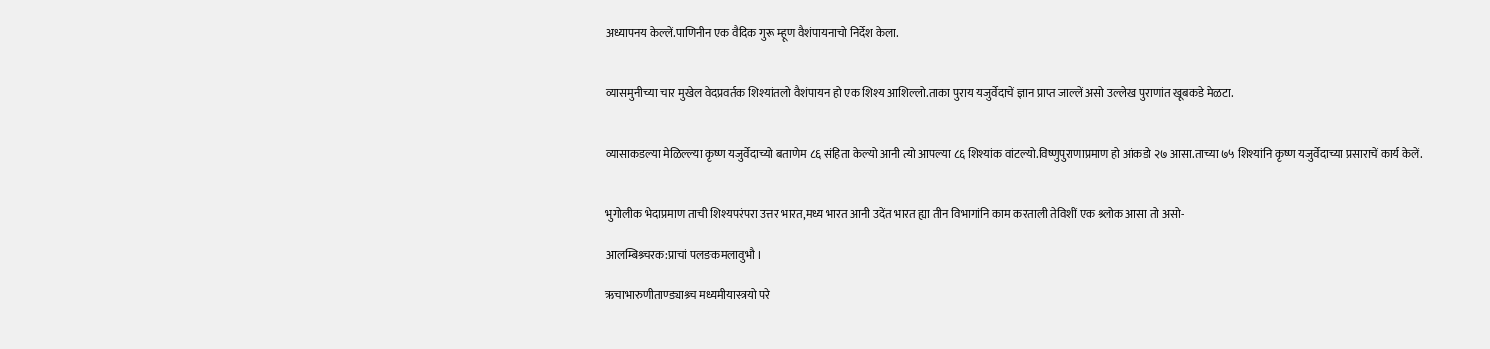अध्यापनय केल्लें.पाणिनीन एक वैदिक गुरू म्हूण वैशंपायनाचो निर्देश केला.


व्यासमुनीच्या चार मुखेल वेदप्रवर्तक शिश्यांतलो वैशंपायन हो एक शिश्य आशिल्लो.ताका पुराय यजुर्वेदाचें ज्ञान प्राप्त जाल्लें असो उल्लेख पुराणांत खूबकडे मेळटा.


व्यासाकडल्या मेळिल्ल्या कृष्ण यजुर्वेदाच्यो बताणेम ८६ संहिता केल्यो आनी त्यो आपल्या ८६ शिश्यांक वांटल्यो.विष्णुपुराणाप्रमाण हो आंकडो २७ आसा.ताच्या ७५ शिश्यांनि कृष्ण यजुर्वेदाच्या प्रसाराचें कार्य केलें.


भुगोलीक भेदाप्रमाण ताची शिश्यपरंपरा उत्तर भारत,मध्य भारत आनी उदेंत भारत ह्या तीन विभागांनि काम करताली तेविशीं एक श्र्लोक आसा तो असो-

आलम्बिश्र्चरक:प्राचां पलङकमलावुभौ ।

ऋचाभारुणीताण्ड्याश्र्च मध्यमीयास्त्रयो परे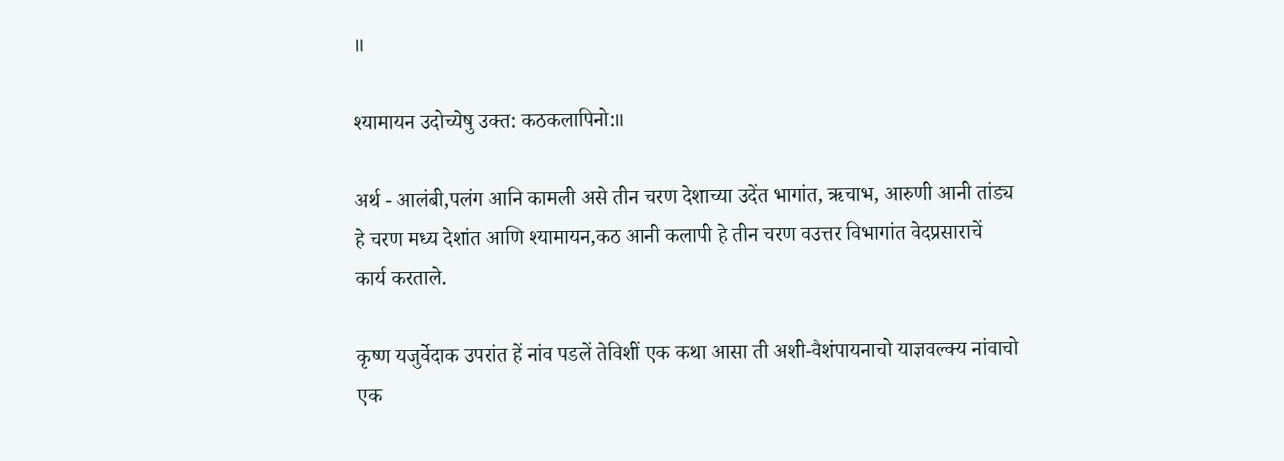॥

श्यामायन उदोच्येषु उक्त: कठकलापिनो:॥

अर्थ - आलंबी,पलंग आनि कामली असे तीन चरण देशाच्या उदेंत भागांत, ऋचाभ, आरुणी आनी तांड्य हे चरण मध्य देशांत आणि श्यामायन,कठ आनी कलापी हे तीन चरण वउत्तर विभागांत वेदप्रसाराचें कार्य करताले.

कृष्ण यजुर्वेदाक उपरांत हें नांव पडलें तेविशीं एक कथा आसा ती अशी-वैशंपायनाचो याज्ञवल्क्य नांवाचो एक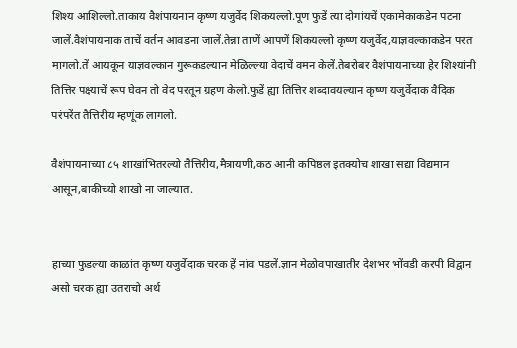शिश्य आशिल्लो.ताकाय वैशंपायनान कृष्ण यजुर्वेद शिकयल्लो.पूण फुडें त्या दोगांयचें एकामेकाकडेन पटना जालें.वैशंपायनाक ताचें वर्तन आवडना जालें.तेन्ना ताणें आपणें शिकयल्लो कृष्ण यजुर्वेद,याज्ञवल्काकडेन परत मागलो.तें आयकून याज्ञवल्कान गुरूकडल्यान मेळिल्ल्या वेदाचें वमन केलें.तेबरोबर वैशंपायनाच्या हेर शिश्यांनी तित्तिर पक्ष्याचें रूप घेवन तो वेद परतून ग्रहण केलो.फुडें ह्या तित्तिर शब्दावयल्यान कृष्ण यजुर्वेदाक वैदिक परंपरेंत तैत्तिरीय म्हणूंक लागलो.

वैशंपायनाच्या ८५ शाखांभितरल्यो तैत्तिरीय,मैत्रायणी,कठ आनी कपिष्ठल इतक्योच शाखा सद्या विद्यमान आसून,बाकीच्यो शाखो ना जाल्यात.


हाच्या फुडल्या काळांत कृष्ण यजुर्वेदाक चरक हें नांव पडलें.ज्ञान मेळोवपाखातीर देशभर भोंवडी करपी विद्वान असो चरक ह्या उतराचो अर्थ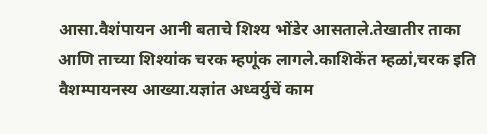आसा.वैशंपायन आनी बताचे शिश्य भोंडेर आसताले.तेखातीर ताका आणि ताच्या शिश्यांक चरक म्हणूंक लागले.काशिकेंत म्हळां,चरक इति वैशम्पायनस्य आख्या.यज्ञांत अध्वर्युचें काम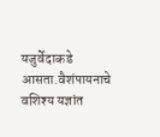यजुर्वेदाकडे आसता.वैशंपायनाचे वशिश्य यज्ञांत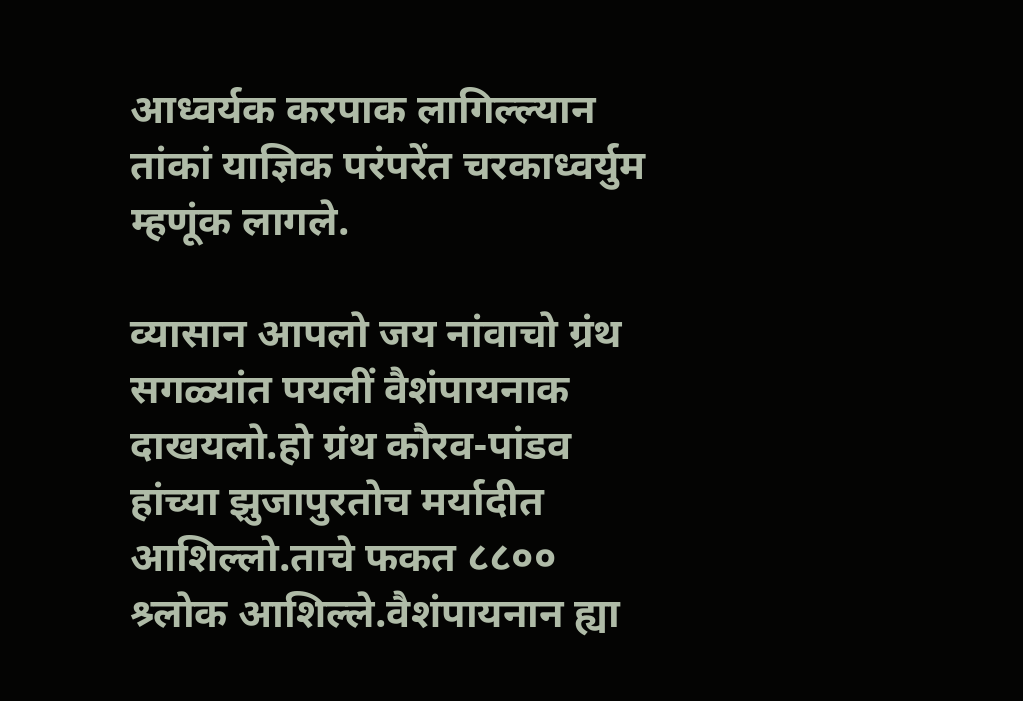आध्वर्यक करपाक लागिल्ल्यान तांकां याज्ञिक परंपरेंत चरकाध्वर्युम म्हणूंक लागले.

व्यासान आपलो जय नांवाचो ग्रंथ सगळ्यांत पयलीं वैशंपायनाक दाखयलो.हो ग्रंथ कौरव-पांडव हांच्या झुजापुरतोच मर्यादीत आशिल्लो.ताचे फकत ८८०० श्र्लोक आशिल्ले.वैशंपायनान ह्या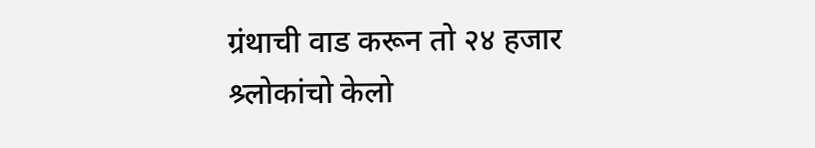ग्रंथाची वाड करून तो २४ हजार श्र्लोकांचो केलो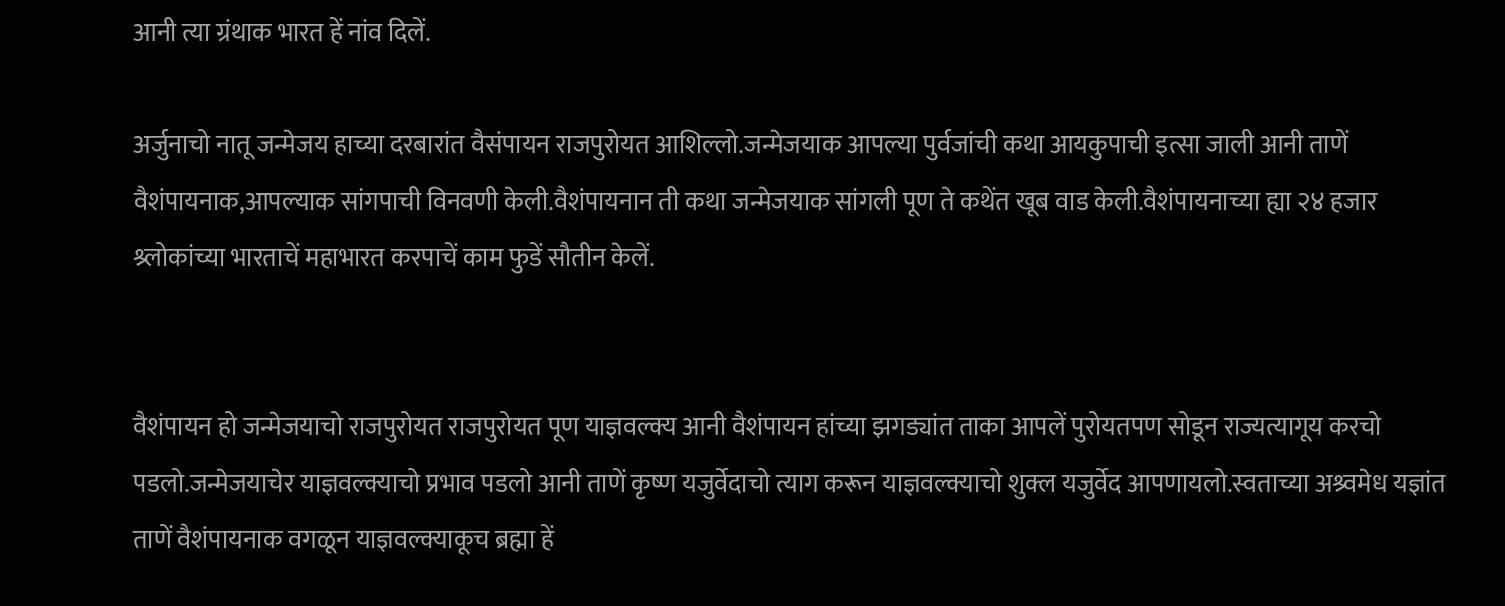आनी त्या ग्रंथाक भारत हें नांव दिलें.

अर्जुनाचो नातू जन्मेजय हाच्या दरबारांत वैसंपायन राजपुरोयत आशिल्लो.जन्मेजयाक आपल्या पुर्वजांची कथा आयकुपाची इत्सा जाली आनी ताणें वैशंपायनाक,आपल्याक सांगपाची विनवणी केली.वैशंपायनान ती कथा जन्मेजयाक सांगली पूण ते कथेंत खूब वाड केली.वैशंपायनाच्या ह्या २४ हजार श्र्लोकांच्या भारताचें महाभारत करपाचें काम फुडें सौतीन केलें.


वैशंपायन हो जन्मेजयाचो राजपुरोयत राजपुरोयत पूण याज्ञवल्क्य आनी वैशंपायन हांच्या झगड्यांत ताका आपलें पुरोयतपण सोडून राज्यत्यागूय करचो पडलो.जन्मेजयाचेर याज्ञवल्क्याचो प्रभाव पडलो आनी ताणें कृष्ण यजुर्वेदाचो त्याग करून याज्ञवल्क्याचो शुक्ल यजुर्वेद आपणायलो.स्वताच्या अश्र्वमेध यज्ञांत ताणें वैशंपायनाक वगळून याज्ञवल्क्याकूच ब्रह्मा हें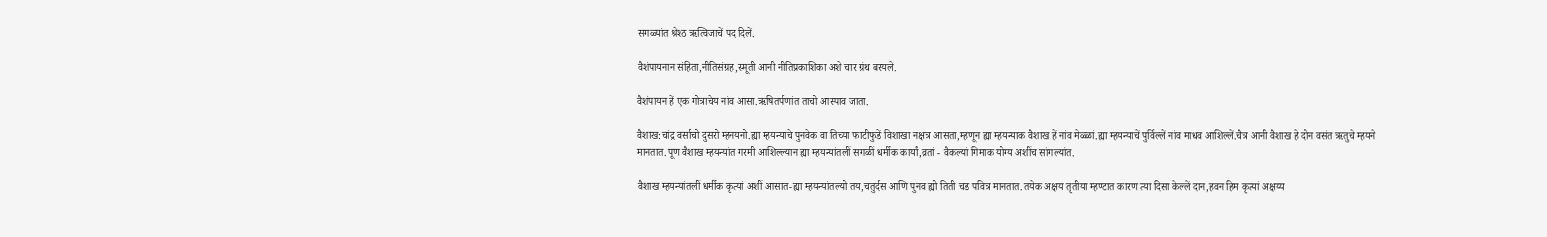सगळ्यांत श्रेश्ठ ऋत्विजाचें पद दिलें.

वैशंपायनान संहिता,नीतिसंग्रह,स्मूती आनी नीतिप्रकाशिका अशे चार ग्रंथ बरयले.

वैशंपायन हें एक गोत्राचेय नांव आसा.ऋषितर्पणांत ताचो आस्पाव जाता.

वैशाख:चांद्र वर्साचो दुसरो म्हनयनो.ह्या म्हयन्याचे पुनवेक वा तिच्या फाटीफुडें विशाखा नक्षत्र आसता,म्हणून ह्या म्हयन्याक वैशाख हें नांव मेळ्ळां.ह्या म्हयन्याचें पुर्विल्लें नांव माधव आशिल्लें.चैत्र आनी वैशाख हे दोन वसंत ऋतुचे म्हयने मानतात.पूण वैशाख म्हयन्यांत गरमी आशिल्ल्यान ह्या म्हयन्यांतलीं सगळीं धर्मीक कार्यां,व्रतां - वैकल्यां गिमाक योग्य अशींच सांगल्यांत.

वैशाख म्हयन्यांतलीं धर्मीक कृत्यां अशीं आसात-ह्या म्हयन्यांतल्यो तय,चतुर्दस आणि पुनव ह्यो तिती चड पवित्र मानतात.तयेक अक्षय तृतीया म्हण्टात कारण त्या दिसा केल्लें दान,हवन हिम कृत्यां अक्षय्य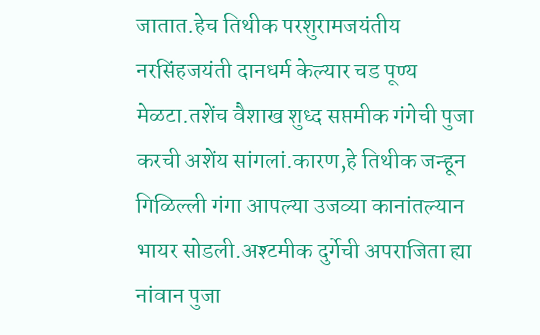जातात.हेच तिथीक परशुरामजयंतीय नरसिंहजयंती दानधर्म केल्यार चड पूण्य मेळटा.तशेंच वैशाख शुध्द सप्तमीक गंगेची पुजा करची अशेंय सांगलां.कारण,हे तिथीक जन्हून गिळिल्ली गंगा आपल्या उजव्या कानांतल्यान भायर सोडली.अश्टमीक दुर्गेची अपराजिता ह्या नांवान पुजा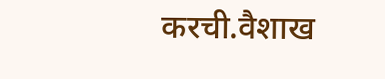करची.वैशाख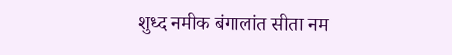शुध्द नमीक बंगालांत सीता नम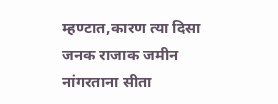म्हण्टात,कारण त्या दिसा जनक राजाक जमीन नांगरताना सीता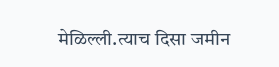मेळिल्ली.त्याच दिसा जमीन